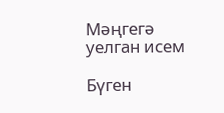Мәңгегә уелган исем

Бүген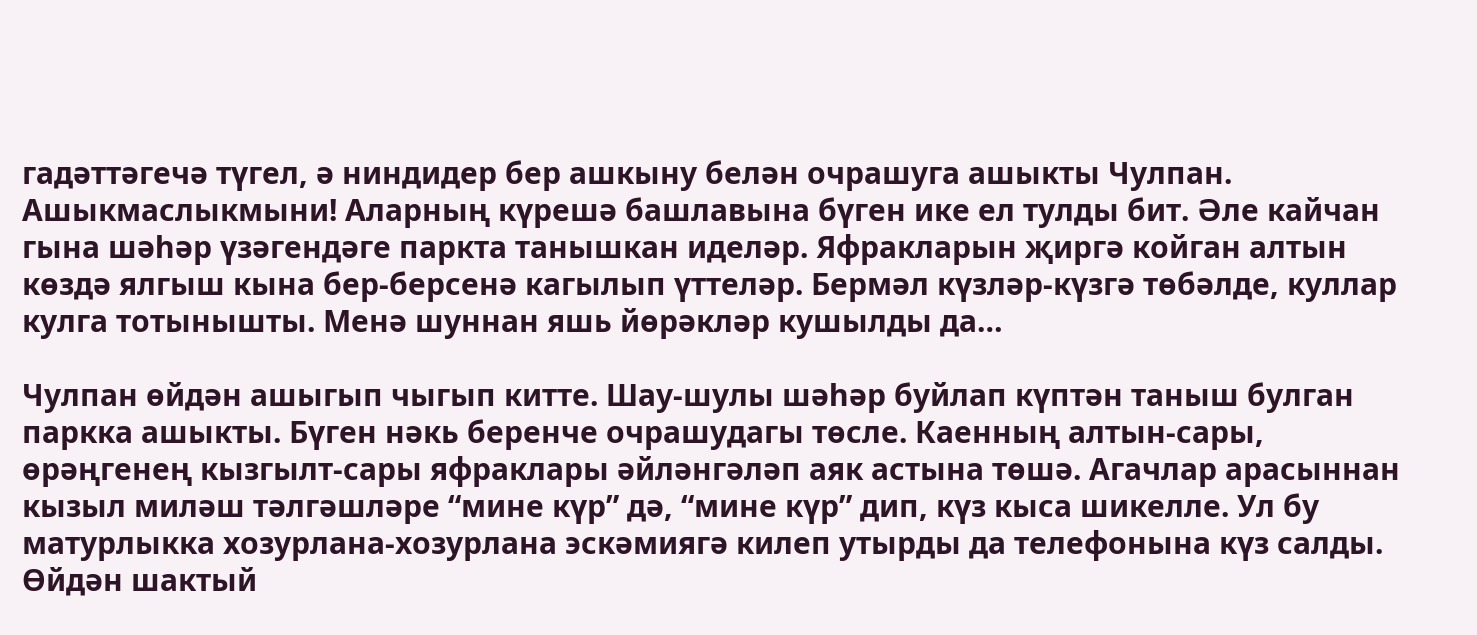гадәттәгечә түгел, ә ниндидер бер ашкыну белән очрашуга ашыкты Чулпан. Ашыкмаслыкмыни! Аларның күрешә башлавына бүген ике ел тулды бит. Әле кайчан гына шәһәр үзәгендәге паркта танышкан иделәр. Яфракларын җиргә койган алтын көздә ялгыш кына бер-берсенә кагылып үттеләр. Бермәл күзләр-күзгә төбәлде, куллар кулга тотынышты. Менә шуннан яшь йөрәкләр кушылды да…

Чулпан өйдән ашыгып чыгып китте. Шау-шулы шәһәр буйлап күптән таныш булган паркка ашыкты. Бүген нәкь беренче очрашудагы төсле. Каенның алтын-сары, өрәңгенең кызгылт-сары яфраклары әйләнгәләп аяк астына төшә. Агачлар арасыннан кызыл миләш тәлгәшләре “мине күр” дә, “мине күр” дип, күз кыса шикелле. Ул бу матурлыкка хозурлана-хозурлана эскәмиягә килеп утырды да телефонына күз салды. Өйдән шактый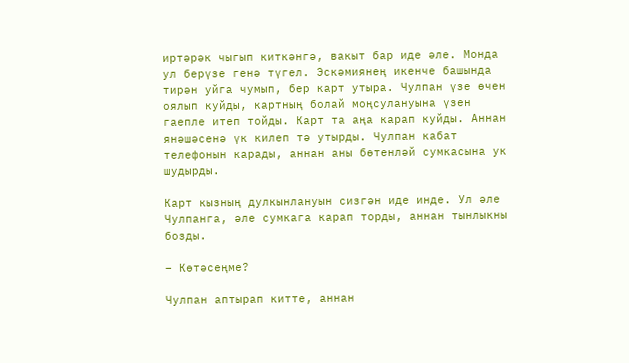иртәрәк чыгып киткәнгә, вакыт бар иде әле. Монда ул берүзе генә түгел. Эскәмиянең икенче башында тирән уйга чумып, бер карт утыра. Чулпан үзе өчен оялып куйды, картның болай моңсулануына үзен гаепле итеп тойды. Карт та аңа карап куйды. Аннан янәшәсенә үк килеп тә утырды. Чулпан кабат телефонын карады, аннан аны бөтенләй сумкасына ук шудырды.

Карт кызның дулкынлануын сизгән иде инде. Ул әле Чулпанга, әле сумкага карап торды, аннан тынлыкны бозды.

– Көтәсеңме?

Чулпан аптырап китте, аннан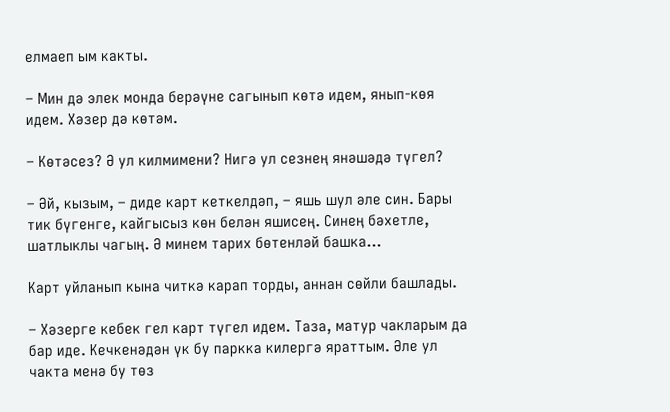елмаеп ым какты.

– Мин дә элек монда берәүне сагынып көтә идем, янып-көя идем. Хәзер дә көтәм.

– Көтәсез? Ә ул килмимени? Нигә ул сезнең янәшәдә түгел?

– Әй, кызым, – диде карт кеткелдәп, – яшь шул әле син. Бары тик бүгенге, кайгысыз көн белән яшисең. Синең бәхетле, шатлыклы чагың. Ә минем тарих бөтенләй башка…

Карт уйланып кына читкә карап торды, аннан сөйли башлады.

– Хәзерге кебек гел карт түгел идем. Таза, матур чакларым да бар иде. Кечкенәдән үк бу паркка килергә яраттым. Әле ул чакта менә бу төз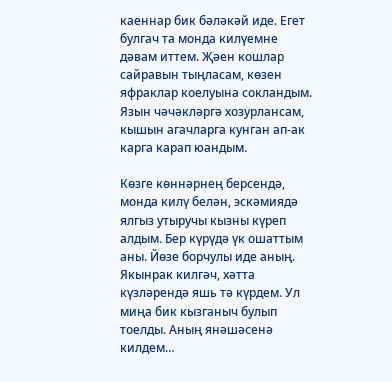каеннар бик бәләкәй иде. Егет булгач та монда килүемне дәвам иттем. Җәен кошлар сайравын тыңласам, көзен яфраклар коелуына сокландым. Язын чәчәкләргә хозурлансам, кышын агачларга кунган ап-ак карга карап юандым.

Көзге көннәрнең берсендә, монда килү белән, эскәмиядә ялгыз утыручы кызны күреп алдым. Бер күрүдә үк ошаттым аны. Йөзе борчулы иде аның. Якынрак килгәч, хәтта күзләрендә яшь тә күрдем. Ул миңа бик кызганыч булып тоелды. Аның янәшәсенә килдем…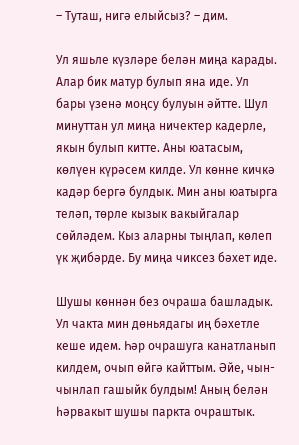– Туташ, нигә елыйсыз? – дим.

Ул яшьле күзләре белән миңа карады. Алар бик матур булып яна иде. Ул бары үзенә моңсу булуын әйтте. Шул минуттан ул миңа ничектер кадерле, якын булып китте. Аны юатасым, көлүен күрәсем килде. Ул көнне кичкә кадәр бергә булдык. Мин аны юатырга теләп, төрле кызык вакыйгалар сөйләдем. Кыз аларны тыңлап, көлеп үк җибәрде. Бу миңа чиксез бәхет иде.

Шушы көннән без очраша башладык. Ул чакта мин дөньядагы иң бәхетле кеше идем. Һәр очрашуга канатланып килдем, очып өйгә кайттым. Әйе, чын-чынлап гашыйк булдым! Аның белән һәрвакыт шушы паркта очраштык.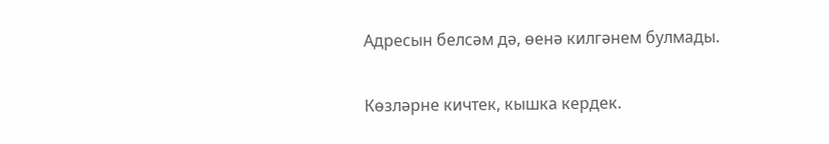Адресын белсәм дә, өенә килгәнем булмады.

Көзләрне кичтек, кышка кердек.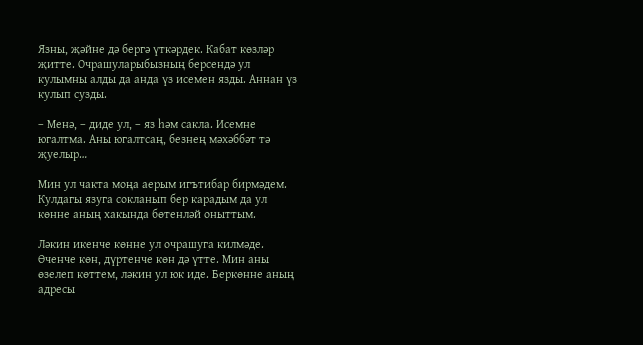Язны, җәйне дә бергә үткәрдек. Кабат көзләр җитте. Очрашуларыбызның берсендә ул кулымны алды да анда үз исемен язды. Аннан үз кулып сузды.

– Менә, – диде ул, – яз һәм сакла. Исемне югалтма. Аны югалтсаң, безнең мәхәббәт тә җуелыр…

Мин ул чакта моңа аерым игътибар бирмәдем. Кулдагы язуга сокланып бер карадым да ул көнне аның хакында бөтенләй оныттым.

Ләкин икенче көнне ул очрашуга килмәде. Өченче көн, дүртенче көн дә үтте. Мин аны өзелеп көттем, ләкин ул юк иде. Беркөнне аның адресы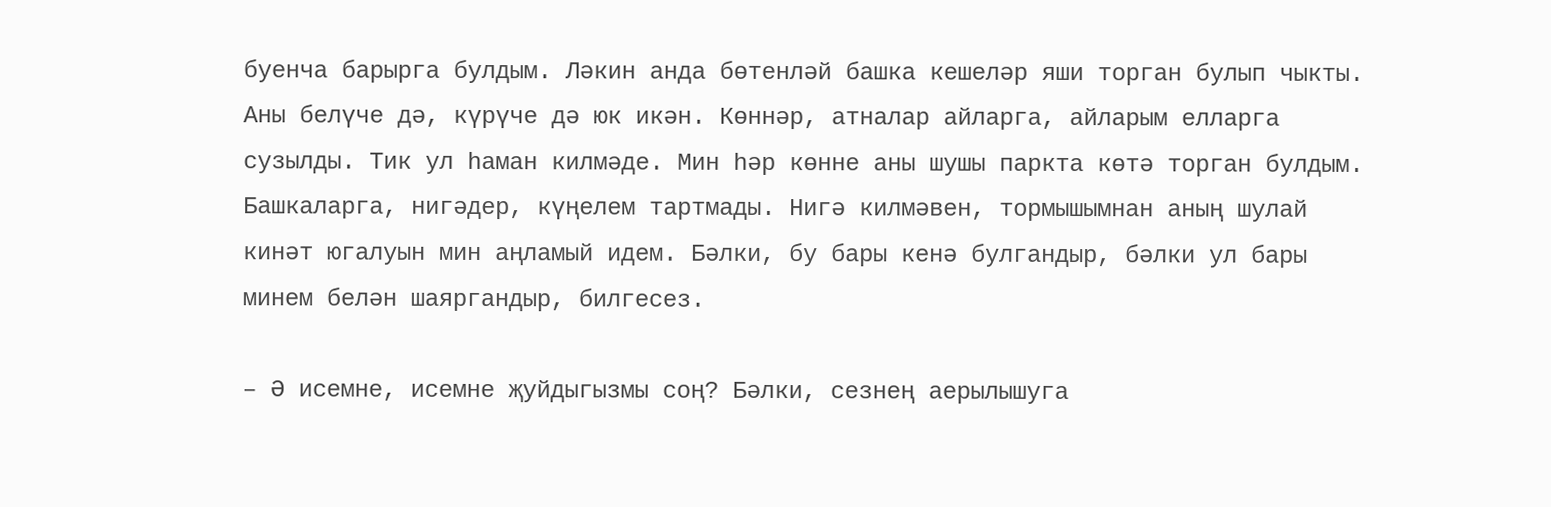буенча барырга булдым. Ләкин анда бөтенләй башка кешеләр яши торган булып чыкты. Аны белүче дә, күрүче дә юк икән. Көннәр, атналар айларга, айларым елларга сузылды. Тик ул һаман килмәде. Мин һәр көнне аны шушы паркта көтә торган булдым. Башкаларга, нигәдер, күңелем тартмады. Нигә килмәвен, тормышымнан аның шулай кинәт югалуын мин аңламый идем. Бәлки, бу бары кенә булгандыр, бәлки ул бары минем белән шаяргандыр, билгесез.

– Ә исемне, исемне җуйдыгызмы соң? Бәлки, сезнең аерылышуга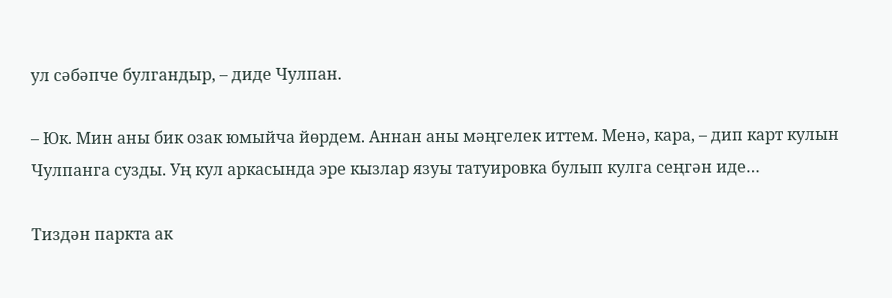ул сәбәпче булгандыр, – диде Чулпан.

– Юк. Мин аны бик озак юмыйча йөрдем. Аннан аны мәңгелек иттем. Менә, кара, – дип карт кулын Чулпанга сузды. Уң кул аркасында эре кызлар язуы татуировка булып кулга сеңгән иде…

Тиздән паркта ак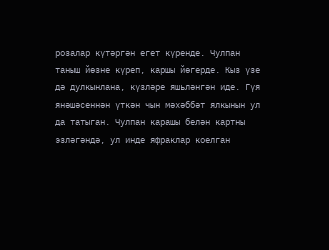розалар күтәргән егет күренде. Чулпан таныш йөзне күреп, каршы йөгерде. Кыз үзе дә дулкынлана, күзләре яшьләнгән иде. Гүя янәшәсеннән үткән чын мәхәббәт ялкынын ул да татыган. Чулпан карашы белән картны эзләгәндә, ул инде яфраклар коелган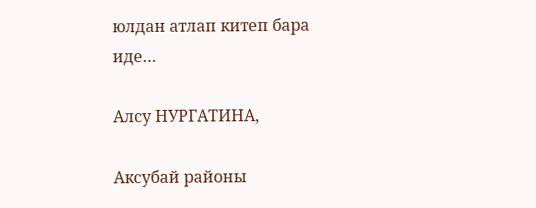юлдан атлап китеп бара иде…

Алсу НУРГАТИНА,

Аксубай районы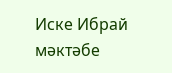Иске Ибрай мәктәбе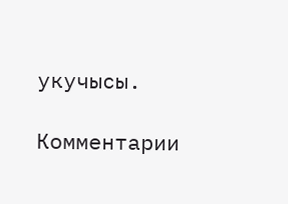укучысы.

Комментарии